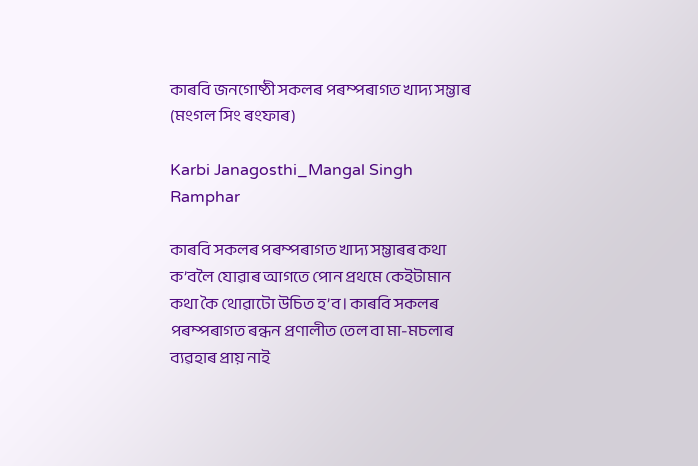কাৰবি জনগোষ্ঠী সকলৰ পৰম্পৰাগত খাদ্য সম্ভাৰ (মংগল সিং ৰংফাৰ)

Karbi Janagosthi_Mangal Singh Ramphar

কাৰবি সকলৰ পৰম্পৰাগত খাদ্য সম্ভাৰৰ কথা ক’বলৈ যোৱাৰ আগতে পোন প্ৰথমে কেইটামান কথা কৈ থোৱাটো উচিত হ’ব। কাৰবি সকলৰ পৰম্পৰাগত ৰন্ধন প্ৰণালীত তেল বা মা-মচলাৰ ব্যৱহাৰ প্ৰায় নাই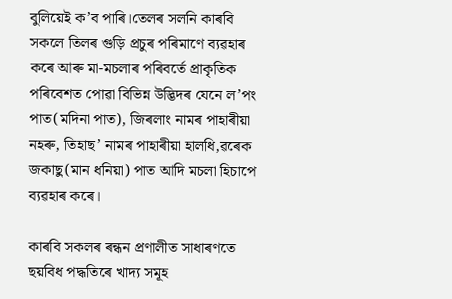বুলিয়েই ক’ব পাৰি।তেলৰ সলনি কাৰবি সকলে তিলৰ গুড়ি প্ৰচুৰ পৰিমাণে ব্যৱহাৰ কৰে আৰু মা-মচলাৰ পৰিবৰ্তে প্ৰাকৃতিক পৰিবেশত পোৱা বিভিন্ন উদ্ভিদৰ যেনে ল’পং পাত(মদিনা পাত), জিৰলাং নামৰ পাহাৰীয়া নহৰু, তিহাছ’ নামৰ পাহাৰীয়া হালধি,ৱৰেক জকাছু(মান ধনিয়া) পাত আদি মচলা হিচাপে ব্যৱহাৰ কৰে।

কাৰবি সকলৰ ৰন্ধন প্ৰণালীত সাধাৰণতে ছয়বিধ পদ্ধতিৰে খাদ্য সমূহ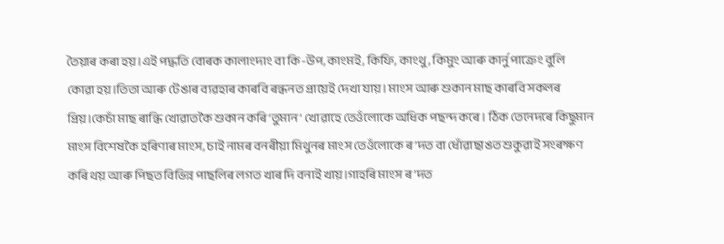তৈয়াৰ কৰা হয়।এই পদ্ধতি বোৰক কালাংদাং বা কি-উপ, কাংমই, কিফি, কাংথু, কিমুং আৰু কাৰ্নু পাক্ৰেং বুলি কোৱা হয়।তিতা আৰু টেঙাৰ ব্যৱহাৰ কাৰবি ৰন্ধনত প্ৰায়েই দেখা যায়। মাংস আৰু শুকান মাছ কাৰবি সকলৰ প্ৰিয়।কেচাঁ মাছ ৰান্ধি খোৱাতকৈ শুকান কৰি ‘তুমান’ খোৱাহে তেওঁলোকে অধিক পছন্দ কৰে। ঠিক তেনেদৰে কিছুমান মাংস বিশেষকৈ হৰিণাৰ মাংস, চাই নামৰ বনৰীয়া মিথুনৰ মাংস তেওঁলোকে ৰ’দত বা ধোঁৱাছাঙত শুকুৱাই সংৰক্ষণ কৰি থয় আৰু পিছত বিভিন্ন পাছলিৰ লগত খাৰ দি বনাই খায়।গাহৰি মাংস ৰ’দত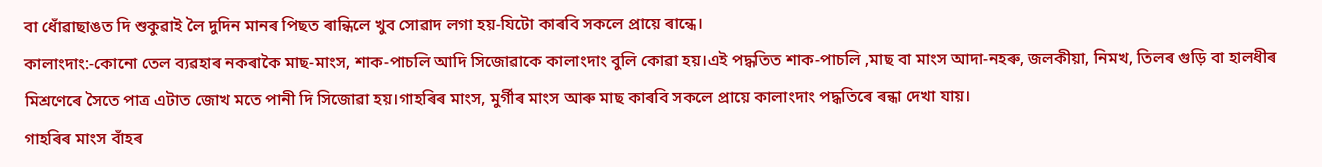বা ধোঁৱাছাঙত দি শুকুৱাই লৈ দুদিন মানৰ পিছত ৰান্ধিলে খুব সোৱাদ লগা হয়-যিটো কাৰবি সকলে প্ৰায়ে ৰান্ধে।
কালাংদাং:-কোনো তেল ব্যৱহাৰ নকৰাকৈ মাছ-মাংস, শাক-পাচলি আদি সিজোৱাকে কালাংদাং বুলি কোৱা হয়।এই পদ্ধতিত শাক-পাচলি ,মাছ বা মাংস আদা-নহৰু, জলকীয়া, নিমখ, তিলৰ গুড়ি বা হালধীৰ মিশ্ৰণেৰে সৈতে পাত্ৰ এটাত জোখ মতে পানী দি সিজোৱা হয়।গাহৰিৰ মাংস, মুৰ্গীৰ মাংস আৰু মাছ কাৰবি সকলে প্ৰায়ে কালাংদাং পদ্ধতিৰে ৰন্ধা দেখা যায়।
গাহৰিৰ মাংস বাঁহৰ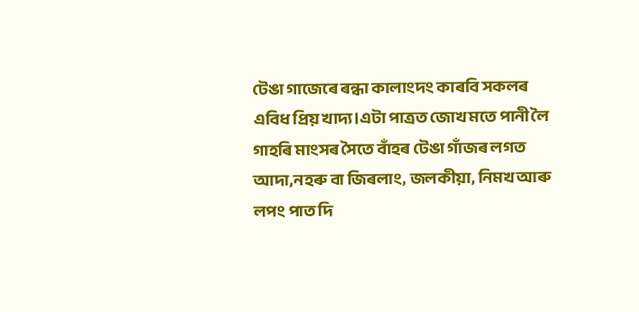টেঙা গাজেৰে ৰন্ধা কালাংদং কাৰবি সকলৰ এবিধ প্ৰিয় খাদ্য।এটা পাত্ৰত জোখ মতে পানী লৈ গাহৰি মাংসৰ সৈতে বাঁহৰ টেঙা গাঁজৰ লগত আদা,নহৰু বা জিৰলাং, জলকীয়া, নিমখ আৰু লপং পাত দি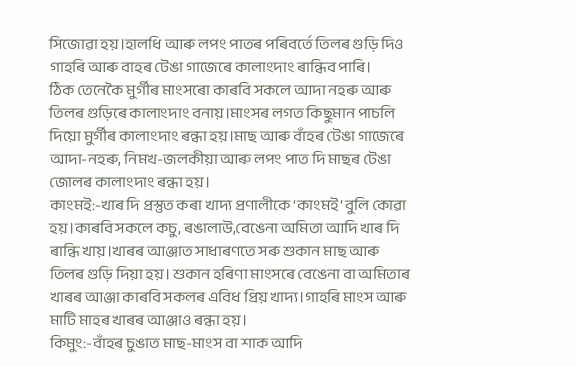সিজোৱা হয়।হালধি আৰু লপং পাতৰ পৰিবৰ্তে তিলৰ গুড়ি দিও গাহৰি আৰু বাহৰ টেঙা গাজেৰে কালাংদাং ৰান্ধিব পাৰি।
ঠিক তেনেকৈ মুৰ্গীৰ মাংসৰো কাৰবি সকলে আদা নহৰু আৰু তিলৰ গুড়িৰে কালাংদাং বনায়।মাংসৰ লগত কিছুমান পাচলি দিয়ো মুৰ্গীৰ কালাংদাং ৰন্ধা হয়।মাছ আৰু বাঁহৰ টেঙা গাজেৰে আদা-নহৰু, নিমখ-জলকীয়া আৰু লপং পাত দি মাছৰ টেঙা জোলৰ কালাংদাং ৰন্ধা হয়।
কাংমই:-খাৰ দি প্ৰস্তুত কৰা খাদ্য প্ৰণালীকে ‘কাংমই’ বুলি কোৱা হয়।কাৰবি সকলে কচু, ৰঙালাউ,বেঙেনা অমিতা আদি খাৰ দি ৰান্ধি খায়।খাৰৰ আঞ্জাত সাধাৰণতে সৰু শুকান মাছ আৰু তিলৰ গুড়ি দিয়া হয়। শুকান হৰিণা মাংসৰে বেঙেনা বা অমিতাৰ খাৰৰ আঞ্জা কাৰবি সকলৰ এবিধ প্ৰিয় খাদ্য।গাহৰি মাংস আৰু মাটি মাহৰ খাৰৰ আঞ্জাও ৰন্ধা হয়।
কিমুং:-বাঁহৰ চুঙাত মাছ-মাংস বা শাক আদি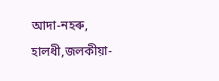আদা-নহৰু, হালধী,জলকীয়া-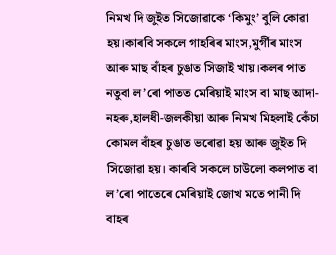নিমখ দি জুইত সিজোৱাকে ‘কিমুং’ বুলি কোৱা হয়।কাৰবি সকলে গাহৰিৰ মাংস,মুৰ্গীৰ মাংস আৰু মাছ বাঁহৰ চুঙাত সিজাই খায়।কলৰ পাত নতুবা ল’ৰো পাতত মেৰিয়াই মাংস বা মাছ আদা-নহৰু,হালধী-জলকীয়া আৰু নিমখ মিহলাই কেঁচা কোমল বাঁহৰ চুঙাত ভৰোৱা হয় আৰু জুইত দি সিজোৱা হয়। কাৰবি সকলে চাউলো কলপাত বা ল’ৰো পাতেৰে মেৰিয়াই জোখ মতে পানী দি বাহৰ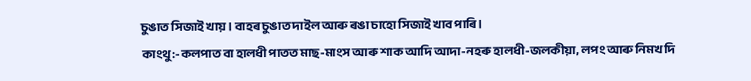চুঙাত সিজাই খায়। বাহৰ চুঙাত দাইল আৰু ৰঙা চাহো সিজাই খাব পাৰি।
কাংথু:-কলপাত বা হালধী পাতত মাছ-মাংস আৰু শাক আদি আদা-নহৰু হালধী-জলকীয়া, লপং আৰু নিমখ দি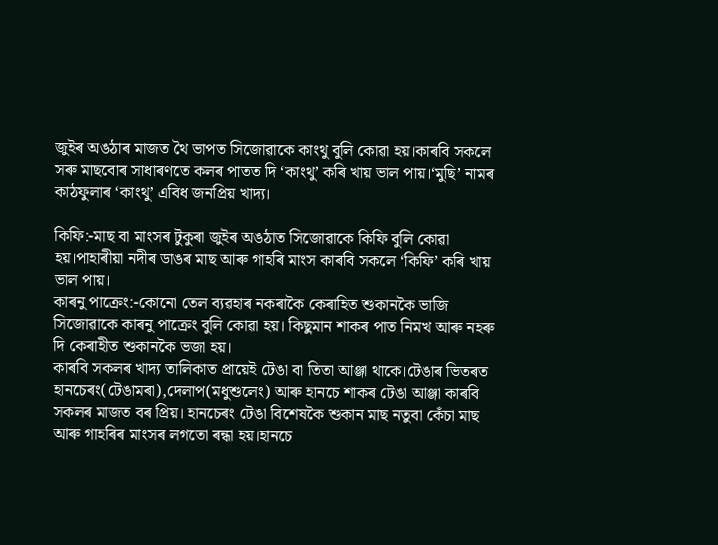জুইৰ অঙঠাৰ মাজত থৈ ভাপত সিজোৱাকে কাংথু বুলি কোৱা হয়।কাৰবি সকলে সৰু মাছবোৰ সাধাৰণতে কলৰ পাতত দি ‘কাংথু’ কৰি খায় ভাল পায়।‘মুছি’ নামৰ কাঠফুলাৰ ‘কাংথু’ এবিধ জনপ্ৰিয় খাদ্য।

কিফি:-মাছ বা মাংসৰ টুকুৰা জুইৰ অঙঠাত সিজোৱাকে কিফি বুলি কোৱা হয়।পাহাৰীয়া নদীৰ ডাঙৰ মাছ আৰু গাহৰি মাংস কাৰবি সকলে ‘কিফি’ কৰি খায় ভাল পায়।
কাৰনু পাক্ৰেং:-কোনো তেল ব্যৱহাৰ নকৰাকৈ কেৰাহিত শুকানকৈ ভাজি সিজোৱাকে কাৰনু পাক্ৰেং বুলি কোৱা হয়। কিছুমান শাকৰ পাত নিমখ আৰু নহৰু দি কেৰাহীত শুকানকৈ ভজা হয়।
কাৰবি সকলৰ খাদ্য তালিকাত প্ৰায়েই টেঙা বা তিতা আঞ্জা থাকে।টেঙাৰ ভিতৰত হানচেৰং(টেঙামৰা),দেলাপ(মধুশুলেং) আৰু হানচে শাকৰ টেঙা আঞ্জা কাৰবি সকলৰ মাজত বৰ প্ৰিয়। হানচেৰং টেঙা বিশেষকৈ শুকান মাছ নতুবা কেঁচা মাছ আৰু গাহৰিৰ মাংসৰ লগতো ৰন্ধা হয়।হানচে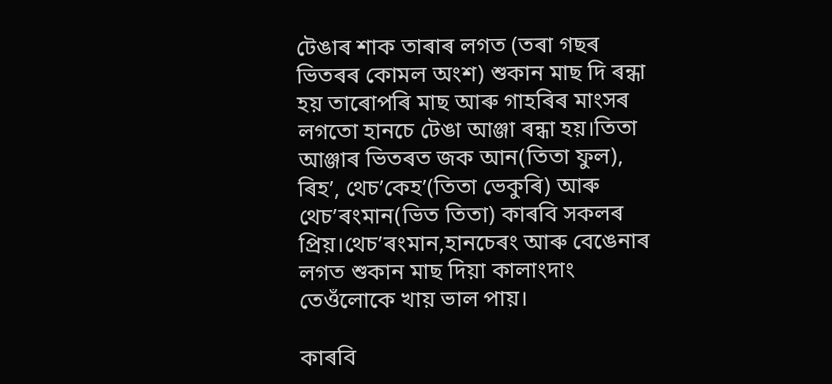টেঙাৰ শাক তাৰাৰ লগত (তৰা গছৰ ভিতৰৰ কোমল অংশ) শুকান মাছ দি ৰন্ধা হয় তাৰোপৰি মাছ আৰু গাহৰিৰ মাংসৰ লগতো হানচে টেঙা আঞ্জা ৰন্ধা হয়।তিতা আঞ্জাৰ ভিতৰত জক আন(তিতা ফুল), ৰিহ’, থেচ’কেহ’(তিতা ভেকুৰি) আৰু থেচ’ৰংমান(ভিত তিতা) কাৰবি সকলৰ প্ৰিয়।থেচ’ৰংমান,হানচেৰং আৰু বেঙেনাৰ লগত শুকান মাছ দিয়া কালাংদাং তেওঁলোকে খায় ভাল পায়।

কাৰবি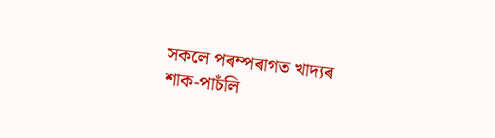সকলে পৰম্পৰাগত খাদ্যৰ শাক-পাচঁলি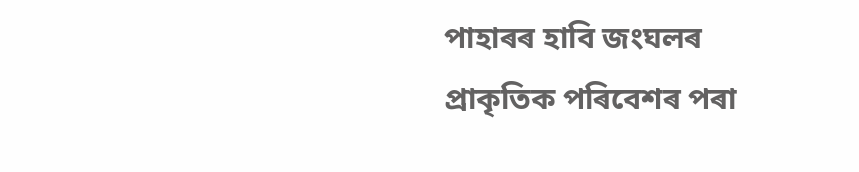পাহাৰৰ হাবি জংঘলৰ প্ৰাকৃতিক পৰিবেশৰ পৰা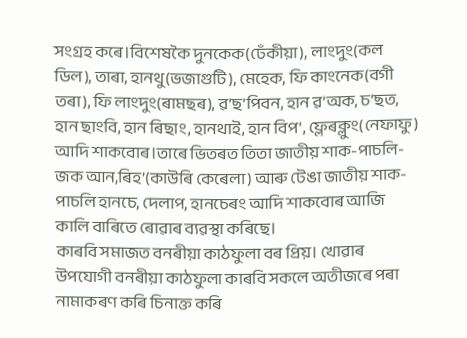সংগ্ৰহ কৰে।বিশেষকৈ দুনকেক(ঢেঁকীয়া), লাংদুং(কল ডিল), তাৰা, হানথু(ভজাগুটি), মেহেক, ফি কাংনেক(বগী তৰা), ফি লাংদুং(ৰামছৰ), ৱ’ছ’পিবন, হান ৱ’অক, চ’ছত, হান ছাংবি, হান ৰিছাং, হানথাই, হান বিপ’, ফ্লেৰক্লুং(নেফাফু) আদি শাকবোৰ।তাৰে ভিতৰত তিতা জাতীয় শাক-পাচলি-জক আন,ৰিহ’(কাউৰি কেৰেলা) আৰু টেঙা জাতীয় শাক-পাচলি হানচে, দেলাপ, হানচেৰং আদি শাকবোৰ আজি কালি বাৰিতে ৰোৱাৰ ব্যৱস্থা কৰিছে।
কাৰবি সমাজত বনৰীয়া কাঠফুলা বৰ প্ৰিয়। খোৱাৰ উপযোগী বনৰীয়া কাঠফুলা কাৰবি সকলে অতীজৰে পৰা নামাকৰণ কৰি চিনাক্ত কৰি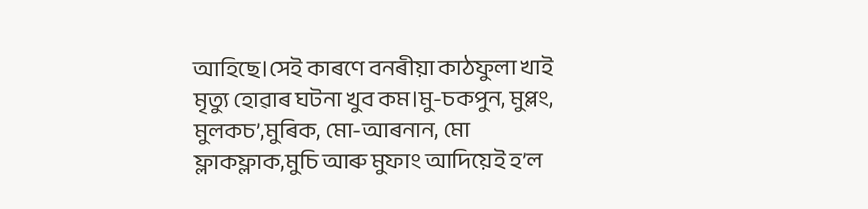আহিছে।সেই কাৰণে বনৰীয়া কাঠফুলা খাই মৃত্যু হোৱাৰ ঘটনা খুব কম।মু-চকপুন, মুপ্লং, মুলকচ’,মুৰিক, মো-আৰনান, মো ফ্লাকফ্লাক,মুচি আৰু মুফাং আদিয়েই হ’ল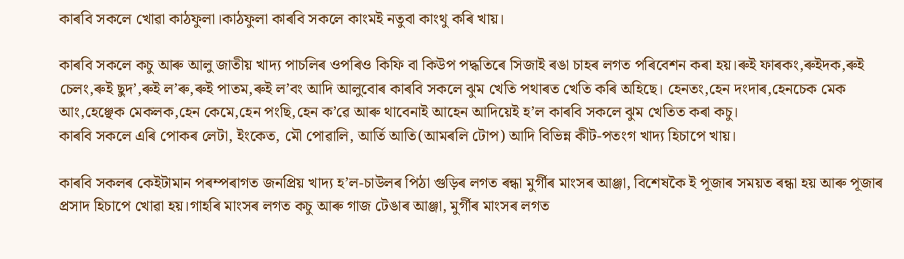কাৰবি সকলে খোৱা কাঠফুলা।কাঠফুলা কাৰবি সকলে কাংমই নতুবা কাংথু কৰি খায়।

কাৰবি সকলে কচু আৰু আলু জাতীয় খাদ্য পাচলিৰ ওপৰিও কিফি বা কিউপ পদ্ধতিৰে সিজাই ৰঙা চাহৰ লগত পৰিবেশন কৰা হয়।ৰুই ফাৰকং,ৰুইদক,ৰুই চেলং,ৰুই ছুদ’,ৰুই ল’ৰু,ৰুই পাতম,ৰুই ল’বং আদি আলুবোৰ কাৰবি সকলে ঝুম খেতি পথাৰত খেতি কৰি অহিছে। হেনতং,হেন দংদাৰ,হেনচেক মেক আং,হেঞ্ছেক মেকলক,হেন কেমে,হেন পংছি,হেন ক’ৱে আৰু থাবেনাই আহেন আদিয়েই হ’ল কাৰবি সকলে ঝুম খেতিত কৰা কচু।
কাৰবি সকলে এৰি পোকৰ লেটা, ইংকেত, মৌ পোৱালি, আৰ্তি আতি(আমৰলি টোপ) আদি বিভিন্ন কীট-পতংগ খাদ্য হিচাপে খায়।

কাৰবি সকলৰ কেইটামান পৰম্পৰাগত জনপ্ৰিয় খাদ্য হ’ল-চাউলৰ পিঠা গুড়িৰ লগত ৰন্ধা মুৰ্গীৰ মাংসৰ আঞ্জা, বিশেষকৈ ই পূজাৰ সময়ত ৰন্ধা হয় আৰু পূজাৰ প্ৰসাদ হিচাপে খোৱা হয়।গাহৰি মাংসৰ লগত কচু আৰু গাজ টেঙাৰ আঞ্জা, মুৰ্গীৰ মাংসৰ লগত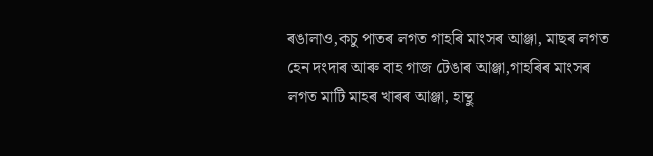ৰঙালাও,কচু পাতৰ লগত গাহৰি মাংসৰ আঞ্জা, মাছৰ লগত হেন দংদাৰ আৰু বাহ গাজ টেঙাৰ আঞ্জা,গাহৰিৰ মাংসৰ লগত মাটি মাহৰ খাৰৰ আঞ্জা, হান্থু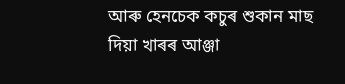আৰু হেনচেক কচুৰ শুকান মাছ দিয়া খাৰৰ আঞ্জা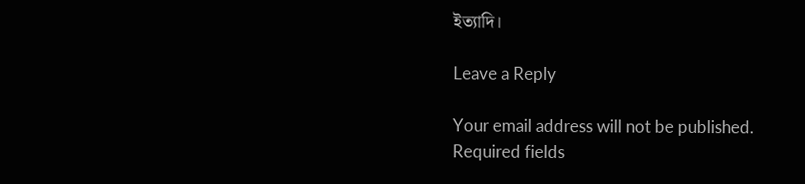ইত্যাদি।

Leave a Reply

Your email address will not be published. Required fields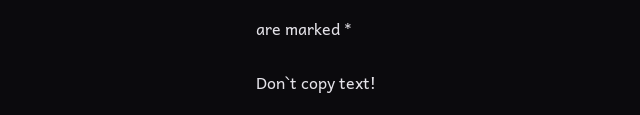are marked *

Don`t copy text!